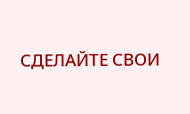СДЕЛАЙТЕ СВОИ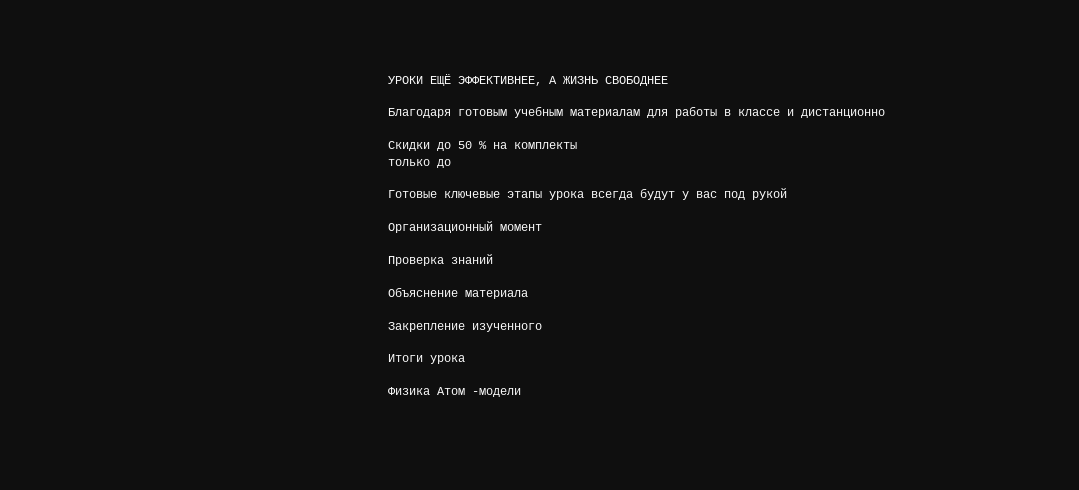УРОКИ ЕЩЁ ЭФФЕКТИВНЕЕ, А ЖИЗНЬ СВОБОДНЕЕ

Благодаря готовым учебным материалам для работы в классе и дистанционно

Скидки до 50 % на комплекты
только до

Готовые ключевые этапы урока всегда будут у вас под рукой

Организационный момент

Проверка знаний

Объяснение материала

Закрепление изученного

Итоги урока

Физика Атом -модели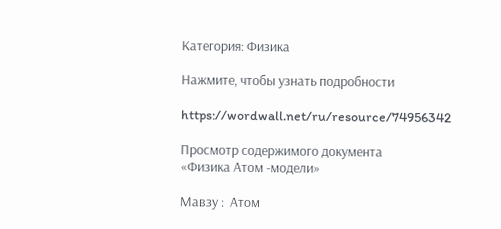Категория: Физика

Нажмите, чтобы узнать подробности

https://wordwall.net/ru/resource/74956342

Просмотр содержимого документа
«Физика Атом -модели»

Мавзу :  Атом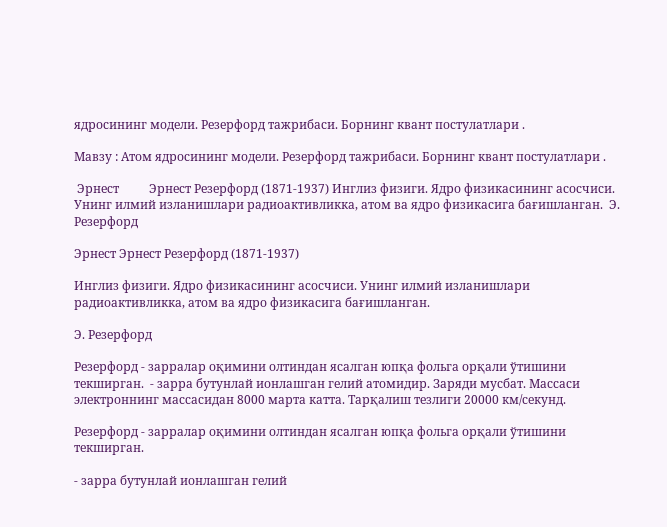ядросининг модели. Резерфорд тажрибаси. Борнинг квант постулатлари .

Мавзу : Атом ядросининг модели. Резерфорд тажрибаси. Борнинг квант постулатлари .

 Эрнест          Эрнест Резерфорд (1871-1937) Инглиз физиги. Ядро физикасининг асосчиси. Унинг илмий изланишлари радиоактивликка, атом ва ядро физикасига бағишланган.  Э. Резерфорд

Эрнест Эрнест Резерфорд (1871-1937)

Инглиз физиги. Ядро физикасининг асосчиси. Унинг илмий изланишлари радиоактивликка, атом ва ядро физикасига бағишланган.

Э. Резерфорд

Резерфорд - зарралар оқимини олтиндан ясалган юпқа фольга орқали ўтишини текширган.  - зарра бутунлай ионлашган гелий атомидир. Заряди мусбат. Массаси электроннинг массасидан 8000 марта катта. Тарқалиш тезлиги 20000 км/секунд.

Резерфорд - зарралар оқимини олтиндан ясалган юпқа фольга орқали ўтишини текширган.

- зарра бутунлай ионлашган гелий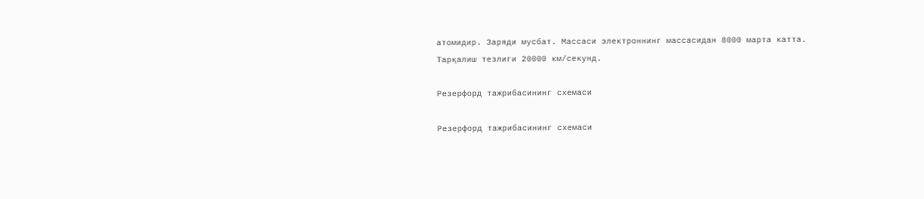атомидир. Заряди мусбат. Массаси электроннинг массасидан 8000 марта катта. Тарқалиш тезлиги 20000 км/секунд.

Резерфорд тажрибасининг схемаси

Резерфорд тажрибасининг схемаси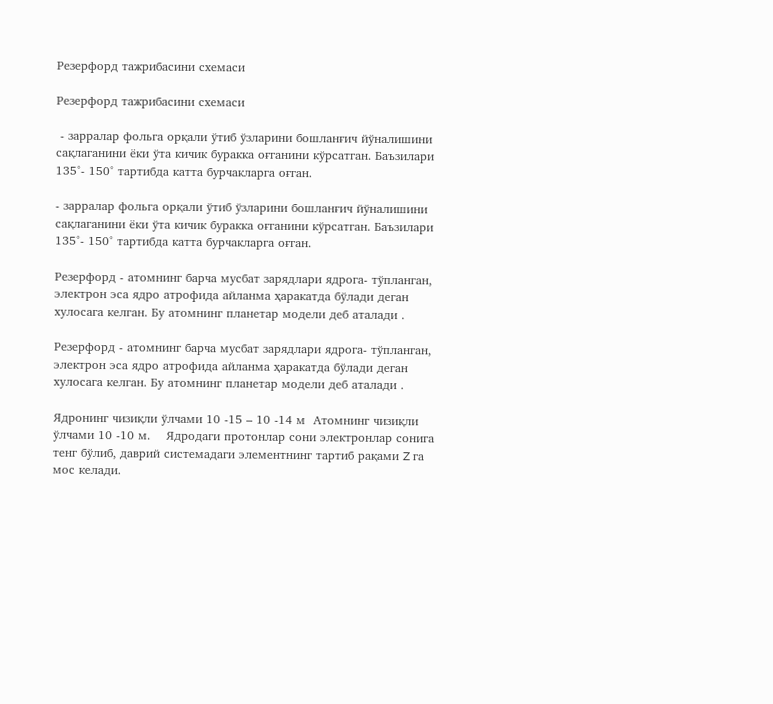Резерфорд тажрибасини схемаси

Резерфорд тажрибасини схемаси

 - зарралар фольга орқали ўтиб ўзларини бошланғич йўналишини сақлаганини ёки ўта кичик буракка оғганини кўрсатган. Баъзилари 135°- 150° тартибда катта бурчакларга оғган.

- зарралар фольга орқали ўтиб ўзларини бошланғич йўналишини сақлаганини ёки ўта кичик буракка оғганини кўрсатган. Баъзилари 135°- 150° тартибда катта бурчакларга оғган.

Резерфорд - атомнинг барча мусбат зарядлари ядрога- тўпланган, электрон эса ядро атрофида айланма ҳаракатда бўлади деган хулосага келган. Бу атомнинг планетар модели деб аталади .

Резерфорд - атомнинг барча мусбат зарядлари ядрога- тўпланган, электрон эса ядро атрофида айланма ҳаракатда бўлади деган хулосага келган. Бу атомнинг планетар модели деб аталади .

Ядронинг чизиқли ўлчами 10 -15 – 10 -14 м  Атомнинг чизиқли ўлчами 10 -10 м.    Ядродаги протонлар сони электронлар сонига тенг бўлиб, даврий системадаги элементнинг тартиб рақами Z га мос келади.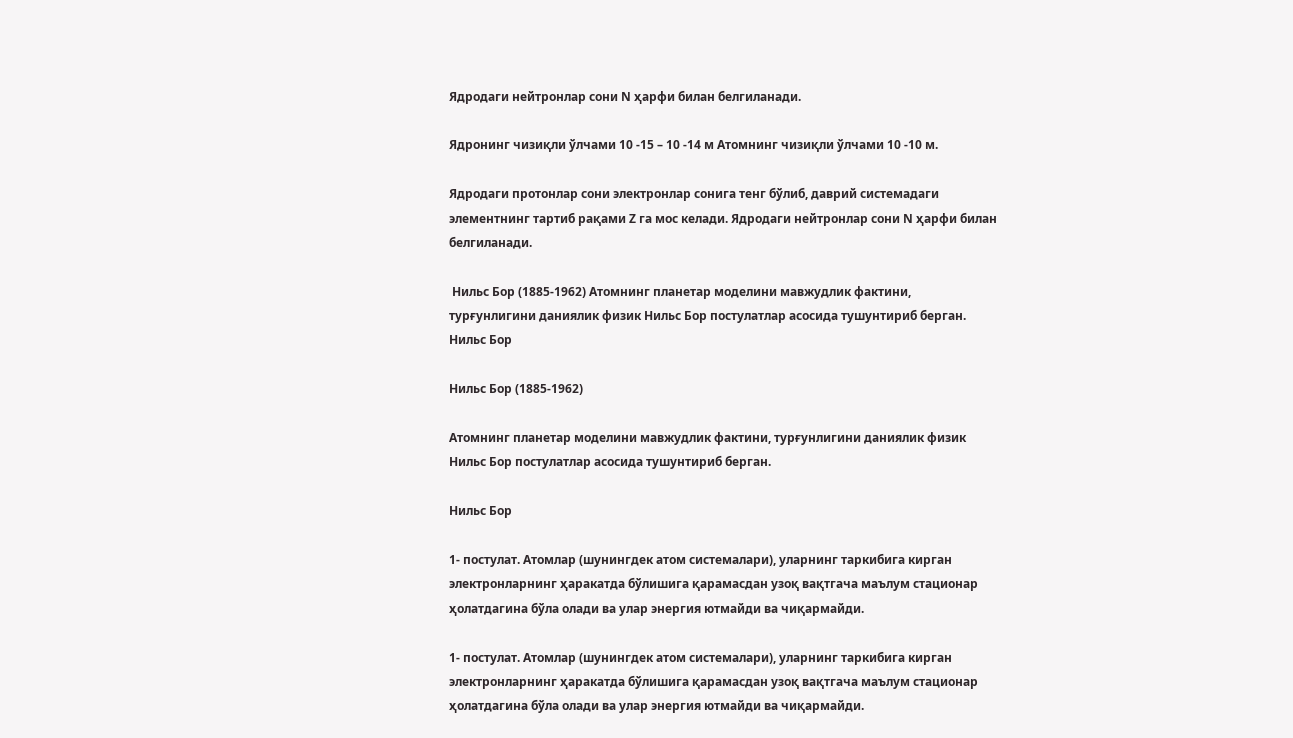Ядродаги нейтронлар сони N ҳарфи билан белгиланади.

Ядронинг чизиқли ўлчами 10 -15 – 10 -14 м Атомнинг чизиқли ўлчами 10 -10 м.

Ядродаги протонлар сони электронлар сонига тенг бўлиб, даврий системадаги элементнинг тартиб рақами Z га мос келади. Ядродаги нейтронлар сони N ҳарфи билан белгиланади.

 Нильс Бор (1885-1962) Атомнинг планетар моделини мавжудлик фактини, турғунлигини даниялик физик Нильс Бор постулатлар асосида тушунтириб берган.  Нильс Бор

Нильс Бор (1885-1962)

Атомнинг планетар моделини мавжудлик фактини, турғунлигини даниялик физик Нильс Бор постулатлар асосида тушунтириб берган.

Нильс Бор

1- постулат. Атомлар (шунингдек атом системалари), уларнинг таркибига кирган электронларнинг ҳаракатда бўлишига қарамасдан узоқ вақтгача маълум стационар ҳолатдагина бўла олади ва улар энергия ютмайди ва чиқармайди.

1- постулат. Атомлар (шунингдек атом системалари), уларнинг таркибига кирган электронларнинг ҳаракатда бўлишига қарамасдан узоқ вақтгача маълум стационар ҳолатдагина бўла олади ва улар энергия ютмайди ва чиқармайди.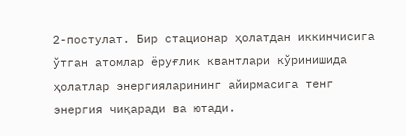2-постулат. Бир стационар ҳолатдан иккинчисига ўтган атомлар ёруғлик квантлари кўринишида ҳолатлар энергияларининг айирмасига тенг энергия чиқаради ва ютади.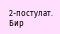2-постулат. Бир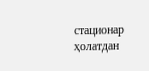стационар ҳолатдан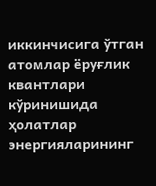иккинчисига ўтган атомлар ёруғлик квантлари кўринишида ҳолатлар энергияларининг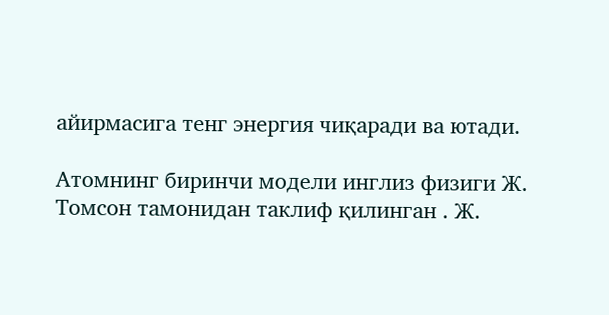айирмасига тенг энергия чиқаради ва ютади.

Атомнинг биринчи модели инглиз физиги Ж. Томсон тамонидан таклиф қилинган . Ж.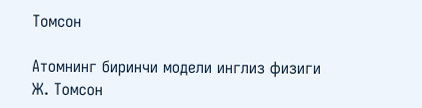Томсон

Атомнинг биринчи модели инглиз физиги Ж. Томсон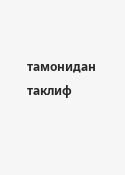тамонидан таклиф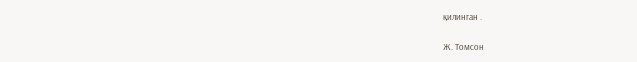қилинган .

Ж. Томсон